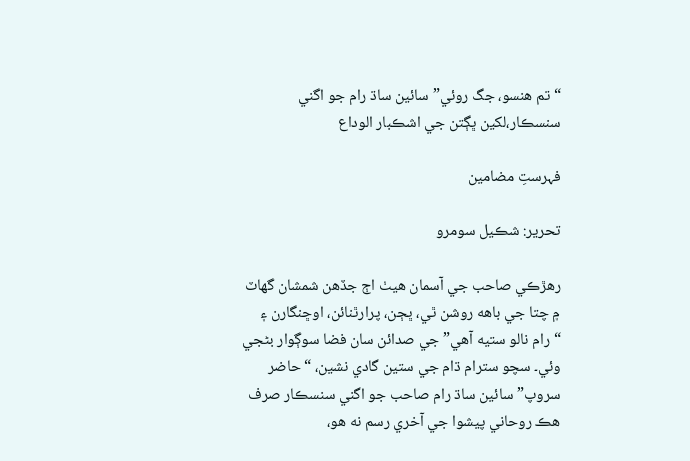“تم هنسو، جگ روئي” سائين ساڌ رام جو اگني سنسڪار،لکين ڀڳتن جي اشڪبار الوداع

فہرستِ مضامین

تحرير: شڪيل سومرو

رھڙڪي صاحب جي آسمان هيٺ اڄ جڏهن شمشان گهاٽ ۾ چتا جي باهه روشن ٿي، ڀڄن، پرارٿنائن، اوڇنگارن ۽ “رام نالو ستيه آهي” جي صدائن سان فضا سوڳوار بڻجي وئي۔ سچو سترام ڌام جي ستين گادي نشين، “حاضر سروپ” سائين ساڌ رام صاحب جو اگني سنسڪار صرف هڪ روحاني پيشوا جي آخري رسم نه هو،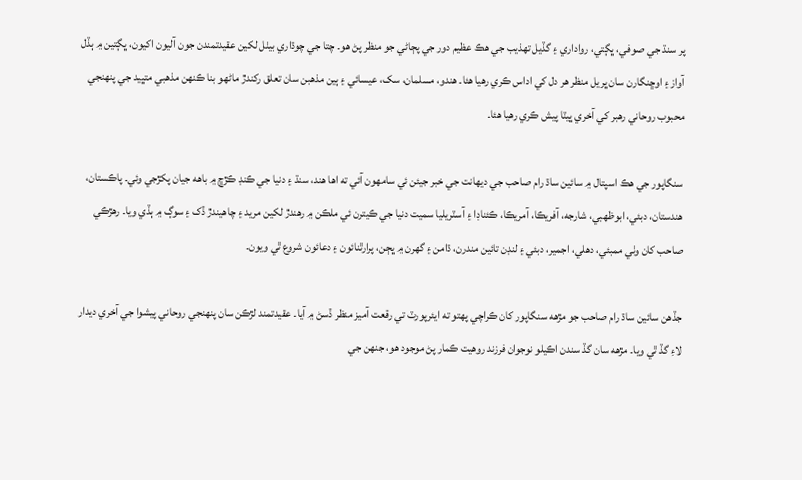پر سنڌ جي صوفي، ڀڳتي، رواداري ۽ گڏيل تهذيب جي هڪ عظيم دور جي پڄاڻي جو منظر پڻ هو۔ چتا جي چوڌاري بيٺل لکين عقيدتمندن جون آليون اکيون، ڀڳتين ۾ ٻڏل آواز ۽ اوڇنگارن سان ڀريل منظر هر دل کي اداس ڪري رھيا هئا۔ هندو، مسلمان، سک، عيسائي ۽ ٻين مذهبن سان تعلق رکندڙ ماڻهو بنا ڪنهن مذهبي متڀيد جي پنهنجي محبوب روحاني رھبر کي آخري ڀيٽا پيش ڪري رهيا هئا۔

سنگاپور جي هڪ اسپتال ۾ سائين ساڌ رام صاحب جي ديهانت جي خبر جيئن ئي سامهون آئي ته اها هند، سنڌ ۽ دنيا جي ڪنڊ ڪڙڇ ۾ باهه جيان پکڙجي وئي۔ پاڪستان، هندستان، دبئي، ابوظهبي، شارجه، آفريڪا، آمريڪا، ڪئناڊا ۽ آسٽريليا سميت دنيا جي ڪيترن ئي ملڪن ۾ رهندڙ لکين مريد ۽ چاهيندڙ ڏک ۽ سوڳ ۾ ٻڏي ويا۔ رھڙڪي صاحب کان وٺي ممبئي، دهلي، اجمير، دبئي ۽ لنڊن تائين مندرن، ڌامن ۽ گهرن ۾ ڀڄن، پرارٿنائون ۽ دعائون شروع ٿي ويون۔

جڏھن سائين ساڌ رام صاحب جو مڙهه سنگاپور کان ڪراچي پهتو ته ايئرپورٽ تي رقعت آميز منظر ڏسڻ ۾ آيا۔ عقيدتمند لڙڪن سان پنهنجي روحاني پيشوا جي آخري ديدار لاءِ گڏ ٿي ويا۔ مڙهه سان گڏ سندن اڪيلو نوجوان فرزند روهيت ڪمار پڻ موجود هو، جنهن جي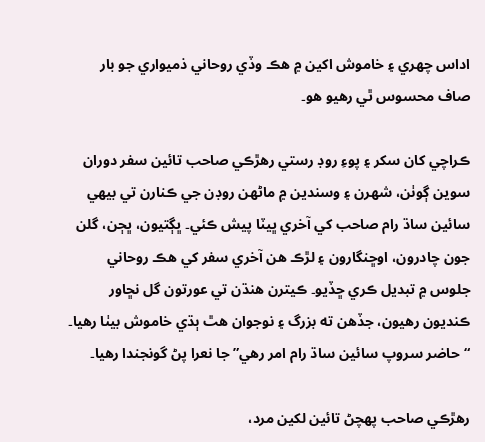اداس چهري ۽ خاموش اکين ۾ هڪ وڏي روحاني ذميواري جو بار صاف محسوس ٿي رھيو هو۔

ڪراچي کان سکر ۽ پوءِ روڊ رستي رهڙڪي صاحب تائين سفر دوران سوين ڳوٺن، شهرن ۽ وسندين ۾ ماڻهن روڊن جي ڪنارن تي بيهي سائين ساڌ رام صاحب کي آخري ڀيٽا پيش ڪئي۔ ڀڳتيون، ڀڄن، گلن جون چادرون، اوڇنگارون ۽ لڙڪ هن آخري سفر کي هڪ روحاني جلوس ۾ تبديل ڪري ڇڏيو۔ ڪيترن هنڌن تي عورتون گل نڇاور ڪنديون رهيون، جڏهن ته بزرگ ۽ نوجوان هٿ ٻڌي خاموش بيٺا رهيا۔ “حاضر سروپ سائين ساڌ رام امر رهي” جا نعرا پڻ گونجندا رھيا۔

رھڙڪي صاحب پهچڻ تائين لکين مرد،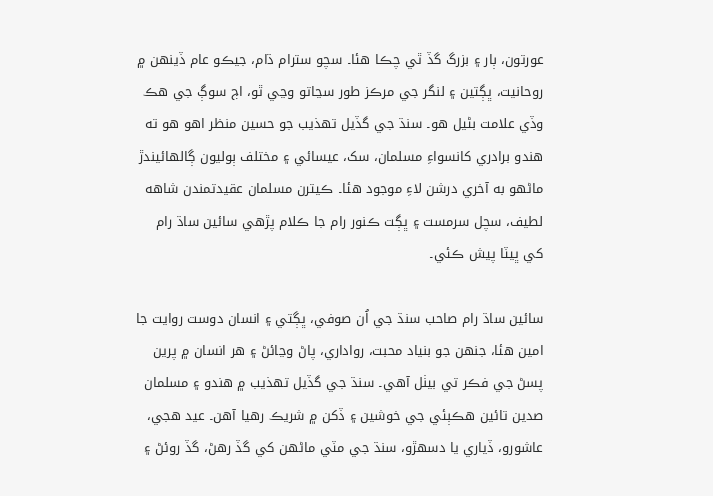عورتون، ٻار ۽ بزرگ گڏ ٿي چڪا هئا۔ سچو سترام ڌام، جيڪو عام ڏينهن ۾ روحانيت، ڀڳتين ۽ لنگر جي مرڪز طور سڃاتو وڃي ٿو، اڄ سوڳ جي هڪ وڏي علامت بڻيل هو۔ سنڌ جي گڏيل تهذيب جو حسين منظر اهو هو ته هندو برادري کانسواءِ مسلمان، سک، عيسائي ۽ مختلف ٻوليون ڳالهائيندڙ ماڻهو به آخري درشن لاءِ موجود هئا۔ ڪيترن مسلمان عقيدتمندن شاهه لطيف، سچل سرمست ۽ ڀڳت ڪنور رام جا ڪلام پڙهي سائين ساڌ رام کي ڀيٽا پيش ڪئي۔

سائين ساڌ رام صاحب سنڌ جي اُن صوفي، ڀڳتي ۽ انسان دوست روايت جا امين هئا، جنهن جو بنياد محبت، رواداري، پاڻ وڃائڻ ۽ هر انسان ۾ پرين پسڻ جي فڪر تي بيٺل آهي۔ سنڌ جي گڏيل تهذيب ۾ هندو ۽ مسلمان صدين تائين هڪٻئي جي خوشين ۽ ڏکن ۾ شريڪ رھيا آهن۔ عيد هجي، عاشورو، ڏياري يا دسهڙو، سنڌ جي مٽي ماڻهن کي گڏ رهڻ، گڏ روئڻ ۽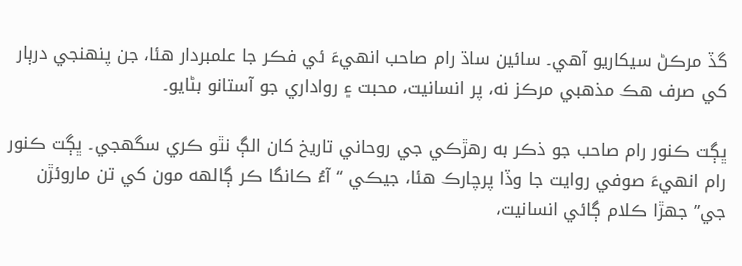گڏ مرڪڻ سيکاريو آهي۔ سائين ساڌ رام صاحب انهيءَ ئي فڪر جا علمبردار هئا، جن پنهنجي درٻار کي صرف هڪ مذهبي مرڪز نه، پر انسانيت، محبت ۽ رواداري جو آستانو بڻايو۔

ڀڳت ڪنور رام صاحب جو ذڪر به رهڙڪي جي روحاني تاريخ کان الڳ نٿو ڪري سگهجي۔ ڀڳت ڪنور رام انهيءَ صوفي روايت جا وڏا پرچارڪ هئا، جيڪي “آءُ ڪانگا ڪر ڳالهه مون کي تن ماروئڙن جي” جهڙا ڪلام ڳائي انسانيت،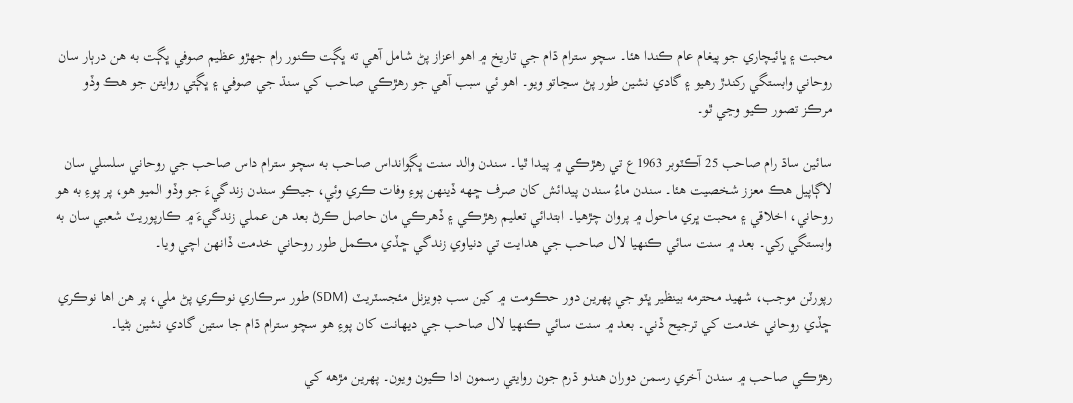محبت ۽ ڀائيچاري جو پيغام عام ڪندا هئا۔ سچو سترام ڌام جي تاريخ ۾ اهو اعزاز پڻ شامل آهي ته ڀڳت ڪنور رام جهڙو عظيم صوفي ڀڳت به هن درٻار سان روحاني وابستگي رکندڙ رهيو ۽ گادي نشين طور پڻ سڃاتو ويو۔ اهو ئي سبب آهي جو رھڙڪي صاحب کي سنڌ جي صوفي ۽ ڀڳتي روايتن جو هڪ وڏو مرڪز تصور ڪيو وڃي ٿو۔

سائين ساڌ رام صاحب 25 آڪٽوبر 1963ع تي رهڙڪي ۾ پيدا ٿيا۔ سندن والد سنت ڀڳوانداس صاحب به سچو سترام داس صاحب جي روحاني سلسلي سان لاڳاپيل هڪ معزز شخصيت هئا۔ سندن ماءُ سندن پيدائش کان صرف ڇهه ڏينهن پوءِ وفات ڪري وئي، جيڪو سندن زندگيءَ جو وڏو الميو هو، پر پوءِ به هو روحاني، اخلاقي ۽ محبت ڀري ماحول ۾ پروان چڙهيا۔ ابتدائي تعليم رهڙڪي ۽ ڏهرڪي مان حاصل ڪرڻ بعد هن عملي زندگيءَ ۾ ڪارپوريٽ شعبي سان به وابستگي رکي۔ بعد ۾ سنت سائي ڪنهيا لال صاحب جي هدايت تي دنياوي زندگي ڇڏي مڪمل طور روحاني خدمت ڏانهن اچي ويا۔

رپورٽن موجب، شهيد محترمه بينظير ڀٽو جي پهرين دور حڪومت ۾ کين سب ڊويزنل مئجسٽريٽ (SDM) طور سرڪاري نوڪري پڻ ملي، پر هن اها نوڪري ڇڏي روحاني خدمت کي ترجيح ڏني۔ بعد ۾ سنت سائي ڪنهيا لال صاحب جي ديهانت کان پوءِ هو سچو سترام ڌام جا ستين گادي نشين بڻيا۔

رھڙڪي صاحب ۾ سندن آخري رسمن دوران هندو ڌرم جون روايتي رسمون ادا ڪيون ويون۔ پهرين مڙهه کي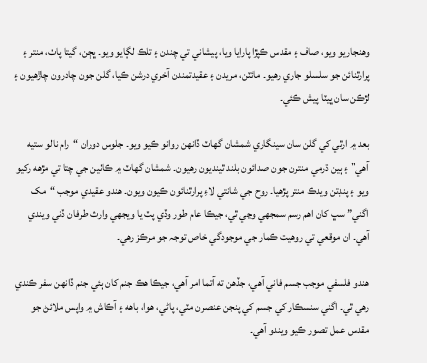وهنجاريو ويو، صاف ۽ مقدس ڪپڙا پارايا ويا، پيشاني تي چندن ۽ تلڪ لڳايو ويو۔ ڀڄن، گيتا پاٺ، منتر ۽ پرارٿنائن جو سلسلو جاري رهيو۔ مائٽن، مريدن ۽ عقيدتمندن آخري درشن ڪيا، گلن جون چادرون چاڙھيون ۽ لڙڪن سان ڀيٽا پيش ڪئي۔

بعد ۾ ارٿي کي گلن سان سينگاري شمشان گهاٽ ڏانهن روانو ڪيو ويو۔ جلوس دوران “رام نالو ستيه آهي” ۽ ٻين ڌرمي منترن جون صدائون بلند ٿينديون رهيون۔ شمشان گهاٽ ۾ ڪاٺين جي چتا تي مڙهه رکيو ويو ۽ پنڊتن ويدڪ منتر پڙهيا۔ روح جي شانتي لاءِ پرارٿنائون ڪيون ويون۔ هندو عقيدي موجب “مک اگني” سڀ کان اهم رسم سمجهي وڃي ٿي، جيڪا عام طور وڏي پٽ يا ويجهي وارث طرفان ڏني ويندي آهي۔ ان موقعي تي روھيت ڪمار جي موجودگي خاص توجہ جو مرڪز رھي۔

هندو فلسفي موجب جسم فاني آهي، جڏهن ته آتما امر آهي، جيڪا هڪ جنم کان ٻئي جنم ڏانهن سفر ڪندي رھي ٿي۔ اگني سنسڪار کي جسم کي پنجن عنصرن مٽي، پاڻي، هوا، باهه ۽ آڪاش ۾ واپس ملائڻ جو مقدس عمل تصور ڪيو ويندو آهي۔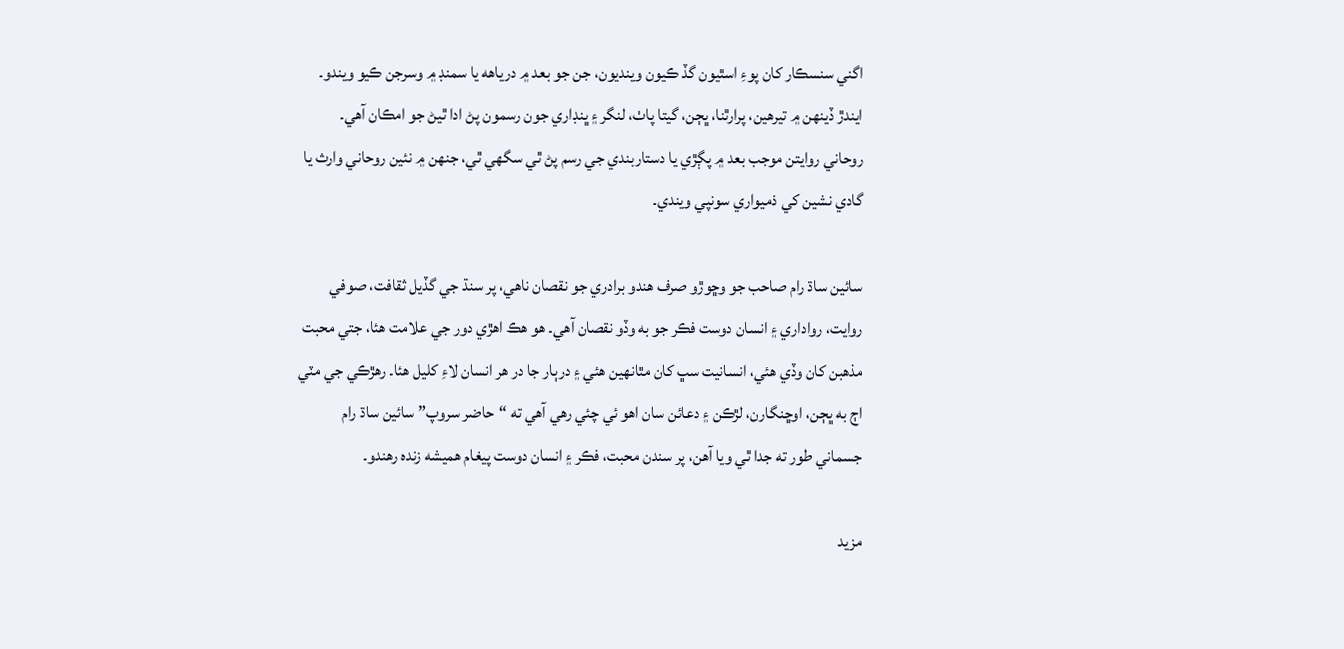اگني سنسڪار کان پوءِ اسٿيون گڏ ڪيون وينديون، جن جو بعد ۾ درياهه يا سمنڊ ۾ وسرجن ڪيو ويندو۔ ايندڙ ڏينهن ۾ تيرهين، پرارٿنا، ڀڄن، گيتا پاٺ، لنگر ۽ ڀنڊاري جون رسمون پڻ ادا ٿيڻ جو امڪان آهي۔ روحاني روايتن موجب بعد ۾ پڳڙي يا دستاربندي جي رسم پڻ ٿي سگهي ٿي، جنهن ۾ نئين روحاني وارث يا گادي نشين کي ذميواري سونپي ويندي۔

سائين ساڌ رام صاحب جو وڇوڙو صرف هندو برادري جو نقصان ناهي، پر سنڌ جي گڏيل ثقافت، صوفي روايت، رواداري ۽ انسان دوست فڪر جو به وڏو نقصان آهي۔ هو هڪ اهڙي دور جي علامت هئا، جتي محبت مذهبن کان وڏي هئي، انسانيت سڀ کان مٿانهين هئي ۽ درٻار جا در هر انسان لاءِ کليل هئا۔ رهڙڪي جي مٽي اڄ به ڀڄن، اوڇنگارن، لڙڪن ۽ دعائن سان اهو ئي چئي رهي آهي ته “حاضر سروپ” سائين ساڌ رام جسماني طور ته جدا ٿي ويا آهن، پر سندن محبت، فڪر ۽ انسان دوست پيغام هميشه زنده رھندو۔

مزید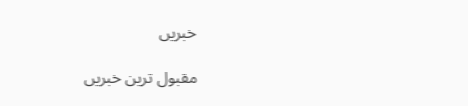خبریں

مقبول ترین خبریں